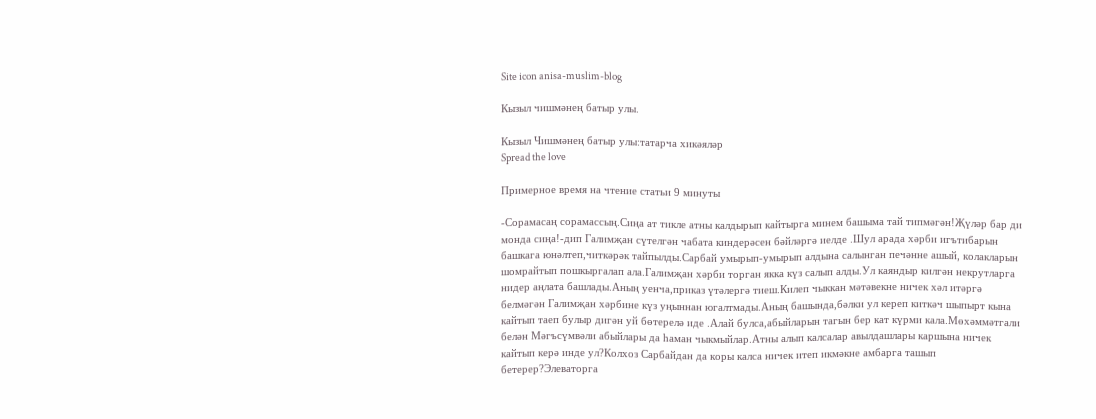Site icon anisa-muslim-blog

Кызыл чишмәнең батыр улы.

Кызыл Чишмәнең батыр улы:татарча хикәяләр
Spread the love

Примерное время на чтение статьи 9 минуты

-Сорамасаң сорамассың.Сиңа ат тикле атны калдырып кайтырга минем башыма тай типмәгән!Җүләр бар ди монда сиңа!-дип Галимҗан сүтелгән чабата киндерәсен бәйләргә иелде .Шул арада хәрби игътибарын башкага юнәлтеп,читкәрәк тайпылды.Сарбай умырып-умырып алдына салынган печәнне ашый, колакларын шомрайтып пошкыргалап ала.Галимҗан хәрби торган якка күз салып алды.Ул каяндыр килгән некрутларга нидер аңлата башлады.Аның уенча,приказ үтәлергә тиеш.Килеп чыккан мәтәвекне ничек хәл итәргә белмәгән Галимҗан хәрбине күз уңыннан югалтмады.Аның башында,бәлки ул кереп киткәч шыпырт кына кайтып таеп булыр дигән уй бөтерелә иде .Алай булса,абыйларын тагын бер кат күрми кала.Мөхәммәтгали белән Мәгъсүмвәли абыйлары да һаман чыкмыйлар.Атны алып калсалар авылдашлары каршына ничек кайтып керә инде ул?Колхоз Сарбайдан да коры калса ничек итеп икмәкне амбарга ташып бетерер?Элеваторга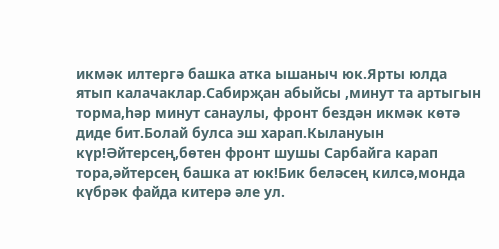икмәк илтергә башка атка ышаныч юк.Ярты юлда ятып калачаклар.Сабирҗан абыйсы ,минут та артыгын торма,һәр минут санаулы, фронт бездән икмәк көтә диде бит.Болай булса эш харап.Кылануын күр!Әйтерсең,бөтен фронт шушы Сарбайга карап
тора,әйтерсең башка ат юк!Бик беләсең килсә,монда күбрәк файда китерә әле ул.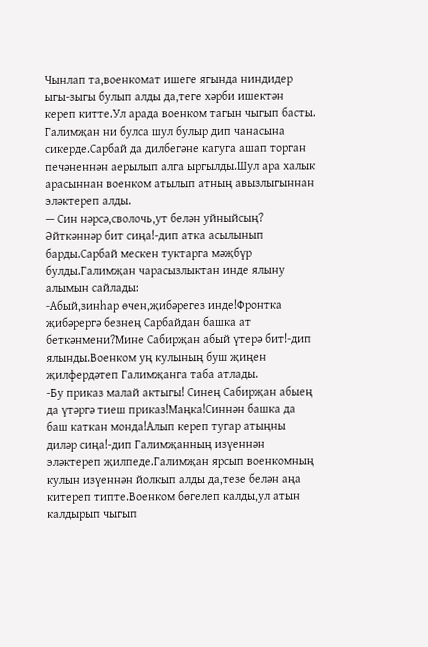Чынлап та,военкомат ишеге ягында ниндидер ыгы-зыгы булып алды да,теге хәрби ишектән кереп китте.Ул арада военком тагын чыгып басты. Галимҗан ни булса шул булыр дип чанасына сикерде.Сарбай да дилбегәне кагуга ашап торган печәненнән аерылып алга ыргылды.Шул ара халык арасыннан военком атылып атның авызлыгыннан эләктереп алды.
— Син нәрсә,сволочь,ут белән уйныйсың? Әйткәннәр бит сиңа!-дип атка асылынып барды.Сарбай мескен туктарга мәҗбүр булды.Галимҗан чарасызлыктан инде ялыну алымын сайлады:
-Абый,зинһар өчен,җибәрегез инде!Фронтка җибәрергә безнең Сарбайдан башка ат беткәнмени?Мине Сабирҗан абый үтерә бит!-дип ялынды.Военком уң кулының буш җиңен җилфердәтеп Галимҗанга таба атлады.
-Бу приказ малай актыгы! Синең Сабирҗан абыең да үтәргә тиеш приказ!Маңка!Синнән башка да баш каткан монда!Алып кереп тугар атыңны диләр сиңа!-дип Галимҗанның изүеннән эләктереп җилпеде.Галимҗан ярсып военкомның кулын изүеннән йолкып алды да,тезе белән аңа китереп типте.Военком бөгелеп калды,ул атын калдырып чыгып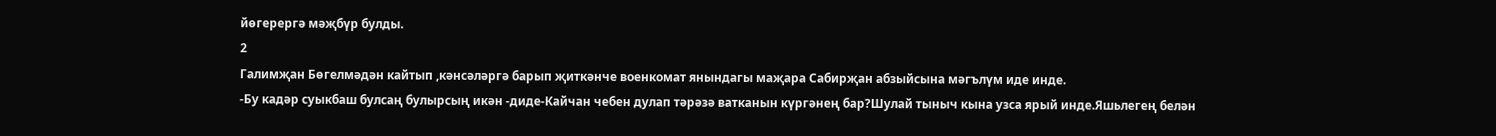йөгерергә мәҗбүр булды.
2
Галимҗан Бөгелмәдән кайтып ,кәнсәләргә барып җиткәнче военкомат янындагы маҗара Сабирҗан абзыйсына мәгълүм иде инде.
-Бу кадәр суыкбаш булсаң булырсың икән -диде-Кайчан чебен дулап тәрәзә ватканын күргәнең бар?Шулай тыныч кына узса ярый инде.Яшьлегең белән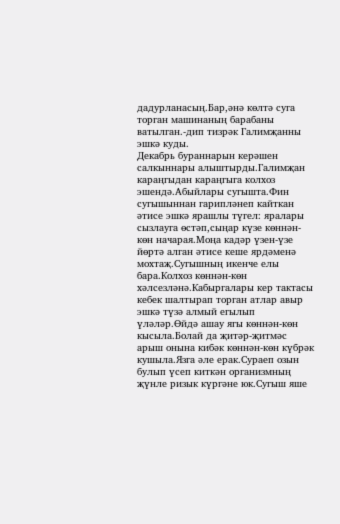дадурланасың.Бар,әнә көлтә суга торган машинаның барабаны ватылган.-дип тизрәк Галимҗанны эшкә куды.
Декабрь бураннарын керәшен салкыннары алыштырды.Галимҗан караңгыдан караңгыга колхоз эшендә.Абыйлары сугышта.Фин сугышыннан гарипләнеп кайткан әтисе эшкә ярашлы түгел: яралары сызлауга өстәп,сыңар күзе көннән-көн начарая.Моңа кадәр үзен-үзе йөртә алган әтисе кеше ярдәменә мохтаҗ.Сугышның икенче елы бара.Колхоз көннән-көн хәлсезләнә.Кабыргалары кер тактасы кебек шалтырап торган атлар авыр эшкә түзә алмый егылып үләләр.Өйдә ашау ягы көннән-көн кысыла.Болай да җитәр-җитмәс арыш онына кибәк көннән-көн күбрәк кушыла.Язга әле ерак.Сураеп озын булып үсеп киткән организмның җүнле ризык күргәне юк.Сугыш яше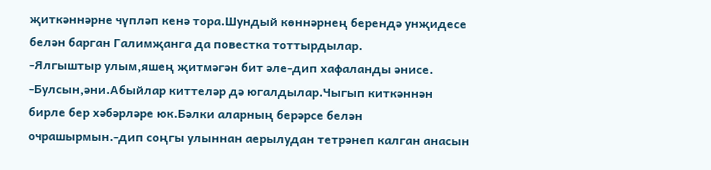җиткәннәрне чүпләп кенә тора.Шундый көннәрнең берендә унҗидесе белән барган Галимҗанга да повестка тоттырдылар.
-Ялгыштыр улым,яшең җитмәгән бит әле-дип хафаланды әнисе.
-Булсын,әни.Абыйлар киттеләр дә югалдылар.Чыгып киткәннән бирле бер хәбәрләре юк.Бәлки аларның берәрсе белән очрашырмын.-дип соңгы улыннан аерылудан тетрәнеп калган анасын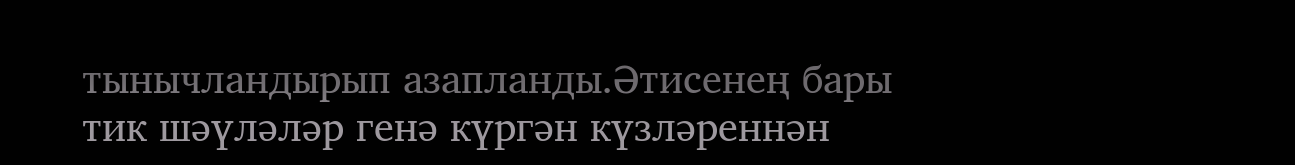тынычландырып азапланды.Әтисенең бары тик шәүләләр генә күргән күзләреннән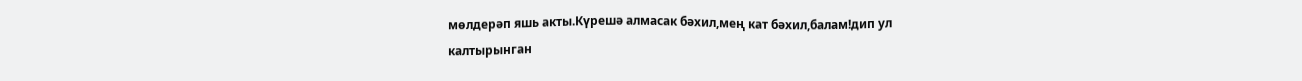мөлдерәп яшь акты.Күрешә алмасак бәхил,мең кат бәхил,балам!дип ул калтырынган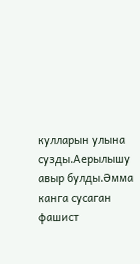кулларын улына сузды.Аерылышу авыр булды.Әмма канга сусаган фашист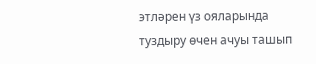этләрен үз ояларында туздыру өчен ачуы ташып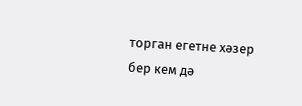торган егетне хәзер бер кем дә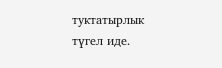туктатырлык түгел иде.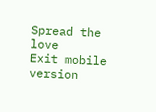Spread the love
Exit mobile version